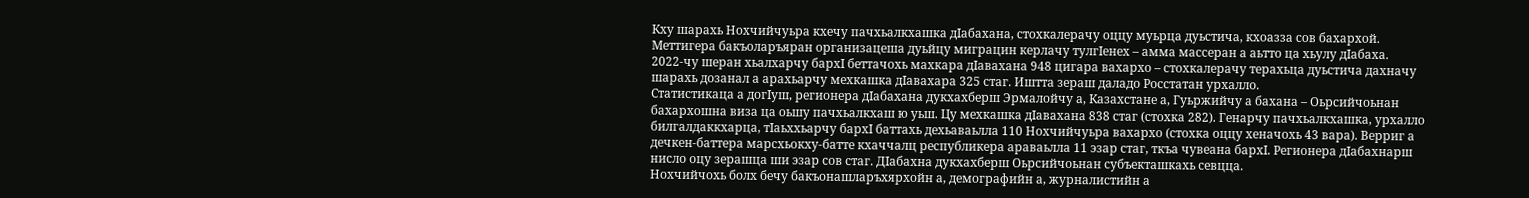Кху шарахь Нохчийчуьра кхечу пачхьалкхашка дIабахана, стохкалерачу оццу муьрца дуьстича, кхоазза сов бахархой. Меттигера бакъоларъяран организацеша дуьйцу миграцин керлачу тулгIенех – амма массеран а аьтто ца хьулу дIабаха.
2022-чу шеран хьалхарчу бархI беттачохь махкара дIавахана 948 цигара вахархо – стохкалерачу терахьца дуьстича дахначу шарахь дозанал а арахьарчу мехкашка дIавахара 325 стаг. Иштта зераш даладо Росстатан урхалло.
Статистикаца а догIуш, регионера дIабахана дукхахберш Эрмалойчу а, Казахстане а, Гуьржийчу а бахана – Оьрсийчоьнан бахархошна виза ца оьшу пачхьалкхаш ю уьш. Цу мехкашка дIавахана 838 стаг (стохка 282). Генарчу пачхьалкхашка, урхалло билгалдаккхарца, тIаьххьарчу бархI баттахь дехьаваьлла 110 Нохчийчуьра вахархо (стохка оццу хеначохь 43 вара). Верриг а дечкен-баттера марсхьокху-батте кхаччалц республикера араваьлла 11 эзар стаг, ткъа чувеана бархI. Регионера дIабахнарш нисло оцу зерашца ши эзар сов стаг. ДIабахна дукхахберш Оьрсийчоьнан субъекташкахь севцца.
Нохчийчохь болх бечу бакъонашларъхярхойн а, демографийн а, журналистийн а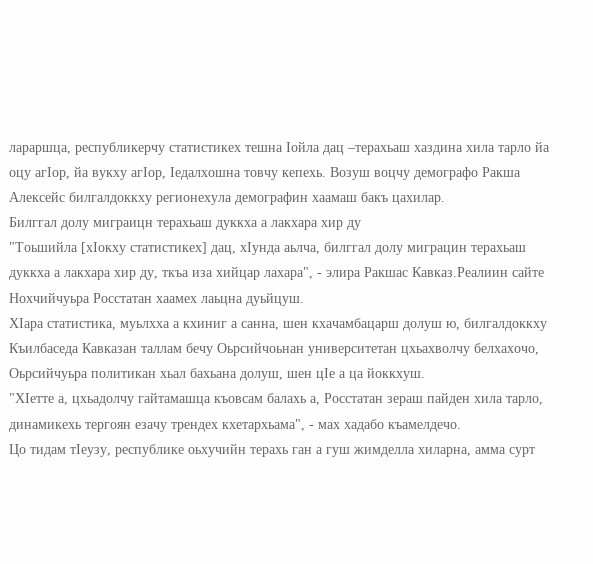лараршца, республикерчу статистикех тешна Iойла дац –терахьаш хаздина хила тарло йа оцу агIор, йа вукху агIор, Iедалхошна товчу кепехь. Возуш воцчу демографо Ракша Алексейс билгалдоккху регионехула демографин хаамаш бакъ цахилар.
Билггал долу миграицн терахьаш дуккха а лакхара хир ду
"Тоьшийла [хIокху статистикех] дац, хIунда аьлча, билггал долу миграцин терахьаш дуккха а лакхара хир ду, ткъа иза хийцар лахара", - элира Ракшас Кавказ.Реалиин сайте Нохчийчуьра Росстатан хаамех лаьцна дуьйцуш.
ХIара статистика, муьлхха а кхиниг а санна, шен кхачамбацарш долуш ю, билгалдоккху Къилбаседа Кавказан таллам бечу Оьрсийчоьнан университетан цхьахволчу белхахочо, Оьрсийчуьра политикан хьал бахьана долуш, шен цIе а ца йоккхуш.
"ХIетте а, цхьадолчу гайтамашца къовсам балахь а, Росстатан зераш пайден хила тарло, динамикехь тергоян езачу трендех кхетархьама", - мах хадабо къамелдечо.
Цо тидам тIеузу, республике оьхучийн терахь ган а гуш жимделла хиларна, амма сурт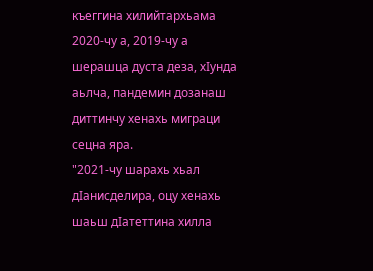къеггина хилийтархьама 2020-чу а, 2019-чу а шерашца дуста деза, хIунда аьлча, пандемин дозанаш диттинчу хенахь миграци сецна яра.
"2021-чу шарахь хьал дIанисделира, оцу хенахь шаьш дIатеттина хилла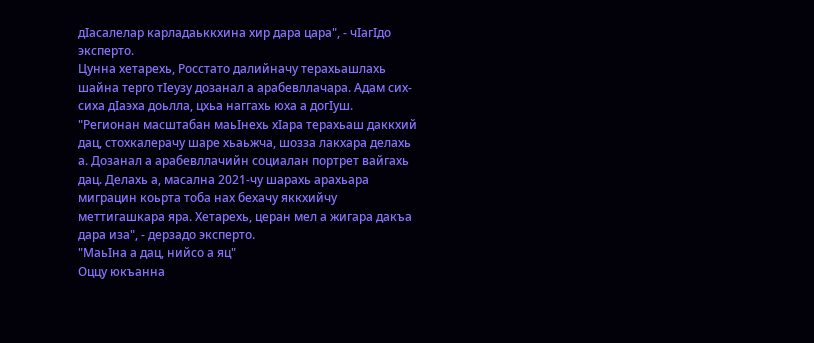дIасалелар карладаьккхина хир дара цара", - чIагIдо эксперто.
Цунна хетарехь, Росстато далийначу терахьашлахь шайна терго тIеузу дозанал а арабевллачара. Адам сих-сиха дIаэха доьлла, цхьа наггахь юха а догIуш.
"Регионан масштабан маьIнехь хIара терахьаш даккхий дац, стохкалерачу шаре хьаьжча, шозза лакхара делахь а. Дозанал а арабевллачийн социалан портрет вайгахь дац. Делахь а, масална 2021-чу шарахь арахьара миграцин коьрта тоба нах бехачу яккхийчу меттигашкара яра. Хетарехь, церан мел а жигара дакъа дара иза", - дерзадо эксперто.
"МаьIна а дац, нийсо а яц"
Оццу юкъанна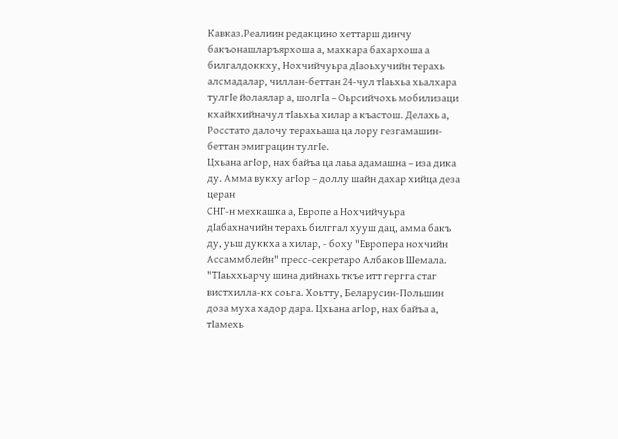Кавказ.Реалиин редакцино хеттарш динчу бакъонашларъярхоша а, махкара бахархоша а билгалдоккху, Нохчийчуьра дIаоьхучийн терахь алсмадалар, чиллан-беттан 24-чул тIаьхьа хьалхара тулгIе йолаялар а, шолгIа – Оьрсийчохь мобилизаци кхайкхийначул тIаьхьа хилар а къастош. Делахь а, Росстато далочу терахьаша ца лору гезгамашин-беттан эмиграцин тулгIе.
Цхьана агIор, нах байъа ца лаьа адамашна – иза дика ду. Амма вукху агIор – доллу шайн дахар хийца деза церан
СНГ-н мехкашка а, Европе а Нохчийчуьра дIабахначийн терахь билггал хууш дац, амма бакъ ду, уьш дуккха а хилар, - боху "Европера нохчийн Ассаммблейн" пресс-секретаро Албаков Шемала.
"ТIаьххьарчу шина дийнахь ткъе итт гергга стаг вистхилла-кх соьга. Хоьтту, Беларусин-Польшин доза муха хадор дара. Цхьана агIор, нах байъа а, тIамехь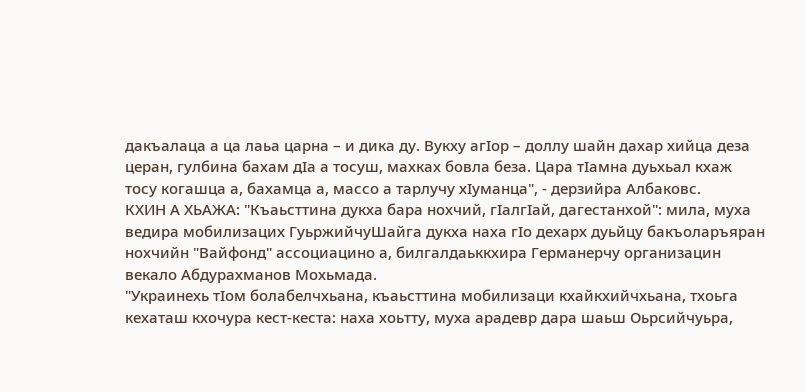дакъалаца а ца лаьа царна – и дика ду. Вукху агIор – доллу шайн дахар хийца деза церан, гулбина бахам дIа а тосуш, махках бовла беза. Цара тIамна дуьхьал кхаж тосу когашца а, бахамца а, массо а тарлучу хIуманца", - дерзийра Албаковс.
КХИН А ХЬАЖА: "Къаьсттина дукха бара нохчий, гIалгIай, дагестанхой": мила, муха ведира мобилизацих ГуьржийчуШайга дукха наха гIо дехарх дуьйцу бакъоларъяран нохчийн "Вайфонд" ассоциацино а, билгалдаьккхира Германерчу организацин векало Абдурахманов Мохьмада.
"Украинехь тIом болабелчхьана, къаьсттина мобилизаци кхайкхийчхьана, тхоьга кехаташ кхочура кест-кеста: наха хоьтту, муха арадевр дара шаьш Оьрсийчуьра,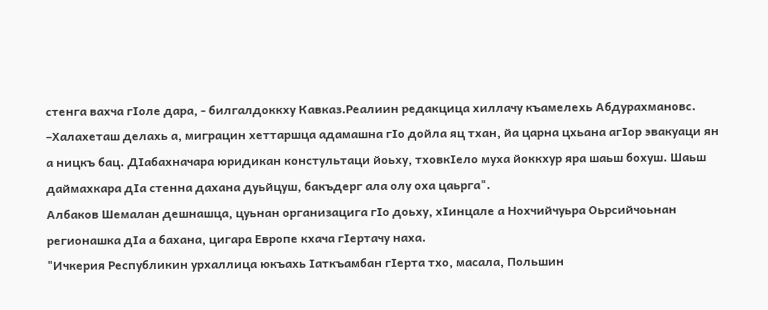стенга вахча гIоле дара, - билгалдоккху Кавказ.Реалиин редакцица хиллачу къамелехь Абдурахмановс. –Халахеташ делахь а, миграцин хеттаршца адамашна гIо дойла яц тхан, йа царна цхьана агIор эвакуаци ян а ницкъ бац. ДIабахначара юридикан констультаци йоьху, тховкIело муха йоккхур яра шаьш бохуш. Шаьш даймахкара дIа стенна дахана дуьйцуш, бакъдерг ала олу оха цаьрга".
Албаков Шемалан дешнашца, цуьнан организацига гIо доьху, хIинцале а Нохчийчуьра Оьрсийчоьнан регионашка дIа а бахана, цигара Европе кхача гIертачу наха.
"Ичкерия Республикин урхаллица юкъахь Iаткъамбан гIерта тхо, масала, Польшин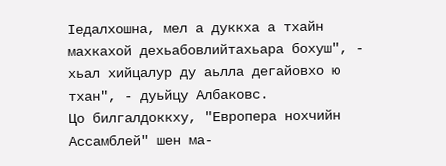Iедалхошна, мел а дуккха а тхайн махкахой дехьабовлийтахьара бохуш", - хьал хийцалур ду аьлла дегайовхо ю тхан", - дуьйцу Албаковс.
Цо билгалдоккху, "Европера нохчийн Ассамблей" шен ма-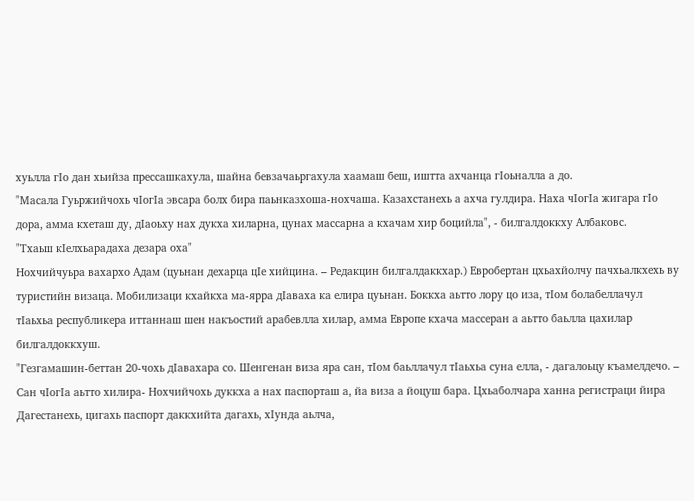хуьлла гIо дан хьийза прессашкахула, шайна бевзачаьргахула хаамаш беш, иштта ахчанца гIоьналла а до.
"Масала Гуьржийчохь чIогIа эвсара болх бира паьнказхоша-нохчаша. Казахстанехь а ахча гулдира. Наха чIогIа жигара гIо дора, амма кхеташ ду, дIаоьху нах дукха хиларна, цунах массарна а кхачам хир боцийла", - билгалдоккху Албаковс.
"Тхаьш кIелхьарадаха дезара оха"
Нохчийчуьра вахархо Адам (цуьнан дехарца цIе хийцина. – Редакцин билгалдаккхар.) Евробертан цхьахйолчу пачхьалкхехь ву туристийн визаца. Мобилизаци кхайкха ма-ярра дIаваха ка елира цуьнан. Боккха аьтто лору цо иза, тIом болабеллачул тIаьхьа республикера иттаннаш шен накъостий арабевлла хилар, амма Европе кхача массеран а аьтто баьлла цахилар билгалдоккхуш.
"Гезгамашин-беттан 20-чохь дIавахара со. Шенгенан виза яра сан, тIом баьллачул тIаьхьа суна елла, - дагалоьцу къамелдечо. – Сан чIогIа аьтто хилира- Нохчийчохь дуккха а нах паспорташ а, йа виза а йоцуш бара. Цхьаболчара ханна регистраци йира Дагестанехь, цигахь паспорт даккхийта дагахь, хIунда аьлча,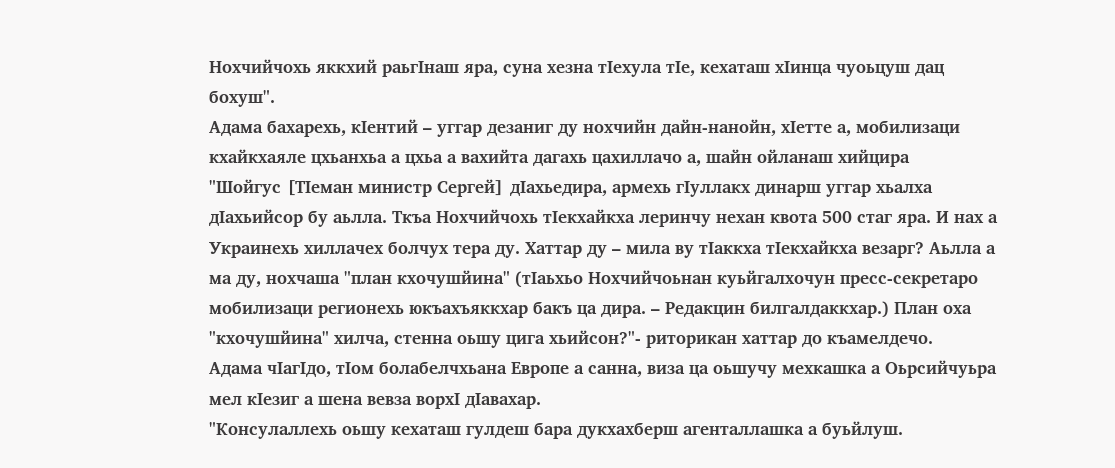Нохчийчохь яккхий раьгIнаш яра, суна хезна тIехула тIе, кехаташ хIинца чуоьцуш дац бохуш".
Адама бахарехь, кIентий – уггар дезаниг ду нохчийн дайн-нанойн, хIетте а, мобилизаци кхайкхаяле цхьанхьа а цхьа а вахийта дагахь цахиллачо а, шайн ойланаш хийцира
"Шойгус [ТIеман министр Сергей] дIахьедира, армехь гIуллакх динарш уггар хьалха дIахьийсор бу аьлла. Ткъа Нохчийчохь тIекхайкха леринчу нехан квота 500 стаг яра. И нах а Украинехь хиллачех болчух тера ду. Хаттар ду – мила ву тIаккха тIекхайкха везарг? Аьлла а ма ду, нохчаша "план кхочушйина" (тIаьхьо Нохчийчоьнан куьйгалхочун пресс-секретаро мобилизаци регионехь юкъахъяккхар бакъ ца дира. – Редакцин билгалдаккхар.) План оха "кхочушйина" хилча, стенна оьшу цига хьийсон?"- риторикан хаттар до къамелдечо.
Адама чIагIдо, тIом болабелчхьана Европе а санна, виза ца оьшучу мехкашка а Оьрсийчуьра мел кIезиг а шена вевза ворхI дIавахар.
"Консулаллехь оьшу кехаташ гулдеш бара дукхахберш агенталлашка а буьйлуш.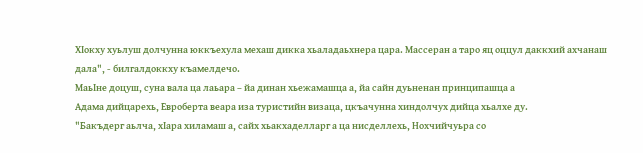ХIокху хуьлуш долчунна юккъехула мехаш дикка хьаладаьхнера цара. Массеран а таро яц оццул даккхий ахчанаш дала", - билгалдоккху къамелдечо.
МаьIне доцуш, суна вала ца лаьара – йа динан хьежамашца а, йа сайн дуьненан принципашца а
Адама дийцарехь, Евроберта веара иза туристийн визаца, цкъачунна хиндолчух дийца хьалхе ду.
"Бакъдерг аьлча, хIара хиламаш а, сайх хьакхаделларг а ца нисделлехь, Нохчийчуьра со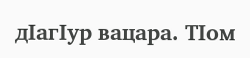дIагIур вацара. ТIом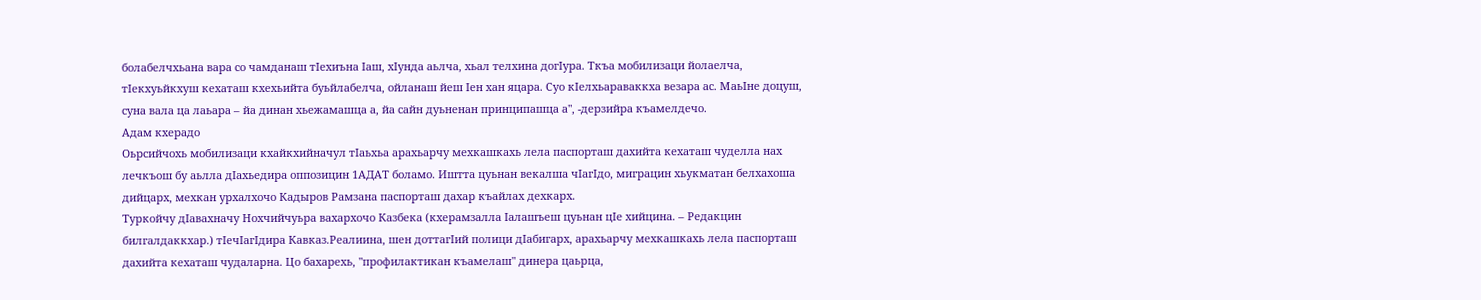болабелчхьана вара со чамданаш тIехиъна Iаш, хIунда аьлча, хьал телхина догIура. Ткъа мобилизаци йолаелча, тIекхуьйкхуш кехаташ кхехьийта буьйлабелча, ойланаш йеш Iен хан яцара. Суо кIелхьараваккха везара ас. МаьIне доцуш, суна вала ца лаьара – йа динан хьежамашца а, йа сайн дуьненан принципашца а", -дерзийра къамелдечо.
Адам кхерадо
Оьрсийчохь мобилизаци кхайкхийначул тIаьхьа арахьарчу мехкашкахь лела паспорташ дахийта кехаташ чуделла нах лечкъош бу аьлла дIахьедира оппозицин 1АДАТ боламо. Иштта цуьнан векалша чIагIдо, миграцин хьукматан белхахоша дийцарх, мехкан урхалхочо Кадыров Рамзана паспорташ дахар къайлах дехкарх.
Туркойчу дIавахначу Нохчийчуьра вахархочо Казбека (кхерамзалла Iалашъеш цуьнан цIе хийцина. – Редакцин билгалдаккхар.) тIечIагIдира Кавказ.Реалиина, шен доттагIий полици дIабигарх, арахьарчу мехкашкахь лела паспорташ дахийта кехаташ чудаларна. Цо бахарехь, "профилактикан къамелаш" динера цаьрца,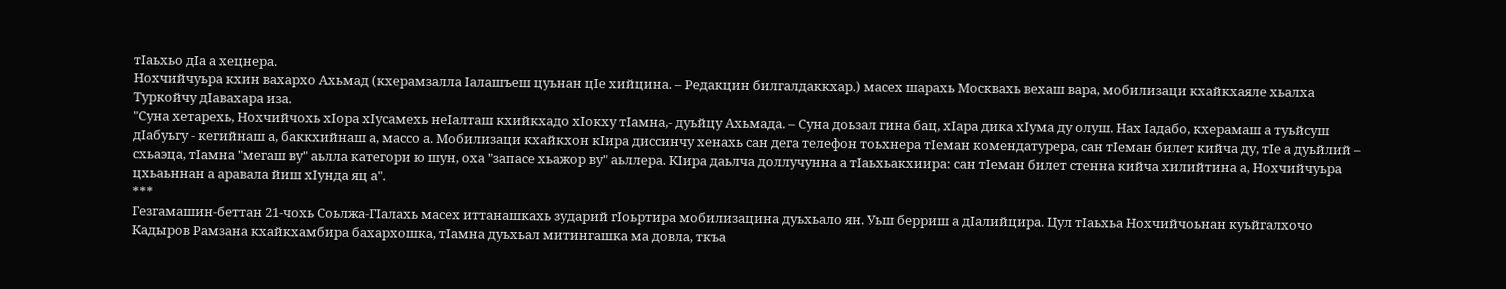тIаьхьо дIа а хецнера.
Нохчийчуьра кхин вахархо Ахьмад (кхерамзалла Iалашъеш цуьнан цIе хийцина. – Редакцин билгалдаккхар.) масех шарахь Москвахь вехаш вара, мобилизаци кхайкхаяле хьалха Туркойчу дIавахара иза.
"Суна хетарехь, Нохчийчохь хIора хIусамехь неIалташ кхийкхадо хIокху тIамна,- дуьйцу Ахьмада. – Суна доьзал гина бац, хIара дика хIума ду олуш. Нах Iадабо, кхерамаш а туьйсуш дIабуьгу - кегийнаш а, баккхийнаш а, массо а. Мобилизаци кхайкхон кIира диссинчу хенахь сан дега телефон тоьхнера тIеман комендатурера, сан тIеман билет кийча ду, тIе а дуьйлий – схьаэца, тIамна "мегаш ву" аьлла категори ю шун, оха "запасе хьажор ву" аьллера. КIира даьлча доллучунна а тIаьхьакхиира: сан тIеман билет стенна кийча хилийтина а, Нохчийчуьра цхьаьннан а аравала йиш хIунда яц а".
***
Гезгамашин-беттан 21-чохь Соьлжа-ГIалахь масех иттанашкахь зударий гIоьртира мобилизацина дуьхьало ян. Уьш берриш а дIалийцира. Цул тIаьхьа Нохчийчоьнан куьйгалхочо Кадыров Рамзана кхайкхамбира бахархошка, тIамна дуьхьал митингашка ма довла, ткъа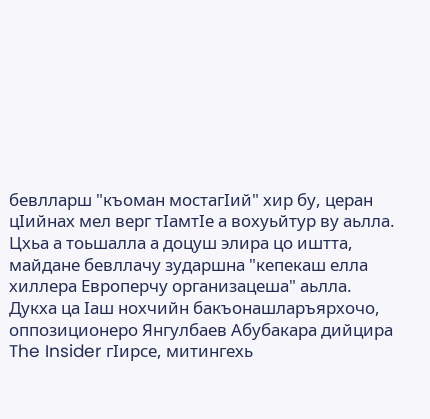бевлларш "къоман мостагIий" хир бу, церан цIийнах мел верг тIамтIе а вохуьйтур ву аьлла. Цхьа а тоьшалла а доцуш элира цо иштта, майдане бевллачу зударшна "кепекаш елла хиллера Европерчу организацеша" аьлла.
Дукха ца Iаш нохчийн бакъонашларъярхочо, оппозиционеро Янгулбаев Абубакара дийцира The Insider гIирсе, митингехь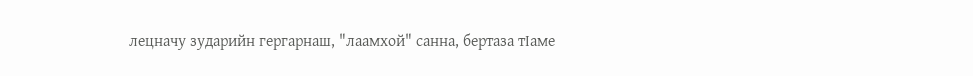лецначу зударийн гергарнаш, "лаамхой" санна, бертаза тIаме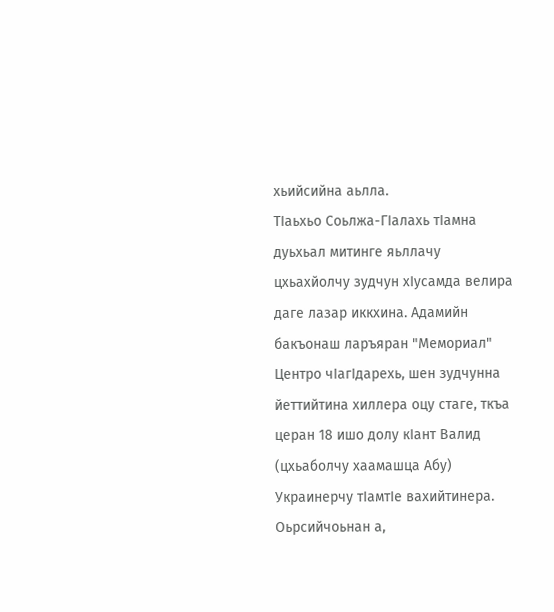хьийсийна аьлла.
ТIаьхьо Соьлжа-ГIалахь тIамна дуьхьал митинге яьллачу цхьахйолчу зудчун хIусамда велира даге лазар иккхина. Адамийн бакъонаш ларъяран "Мемориал" Центро чIагIдарехь, шен зудчунна йеттийтина хиллера оцу стаге, ткъа церан 18 ишо долу кIант Валид (цхьаболчу хаамашца Абу) Украинерчу тIамтIе вахийтинера.
Оьрсийчоьнан а,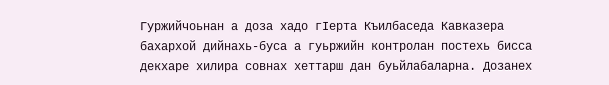Гуржийчоьнан а доза хадо гIерта Къилбаседа Кавказера бахархой дийнахь-буса а гуьржийн контролан постехь бисса декхаре хилира совнах хеттарш дан буьйлабаларна. Дозанех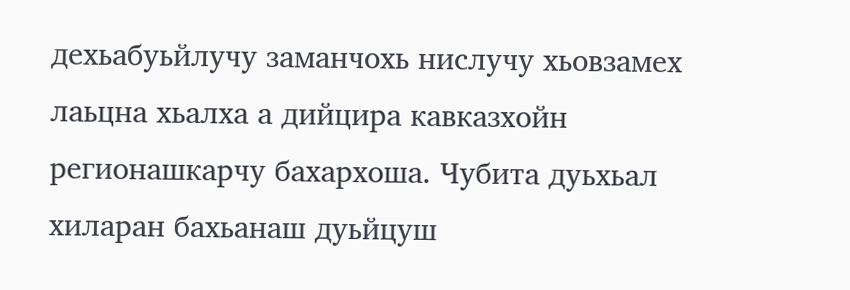дехьабуьйлучу заманчохь нислучу хьовзамех лаьцна хьалха а дийцира кавказхойн регионашкарчу бахархоша. Чубита дуьхьал хиларан бахьанаш дуьйцуш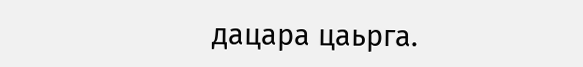дацара цаьрга.